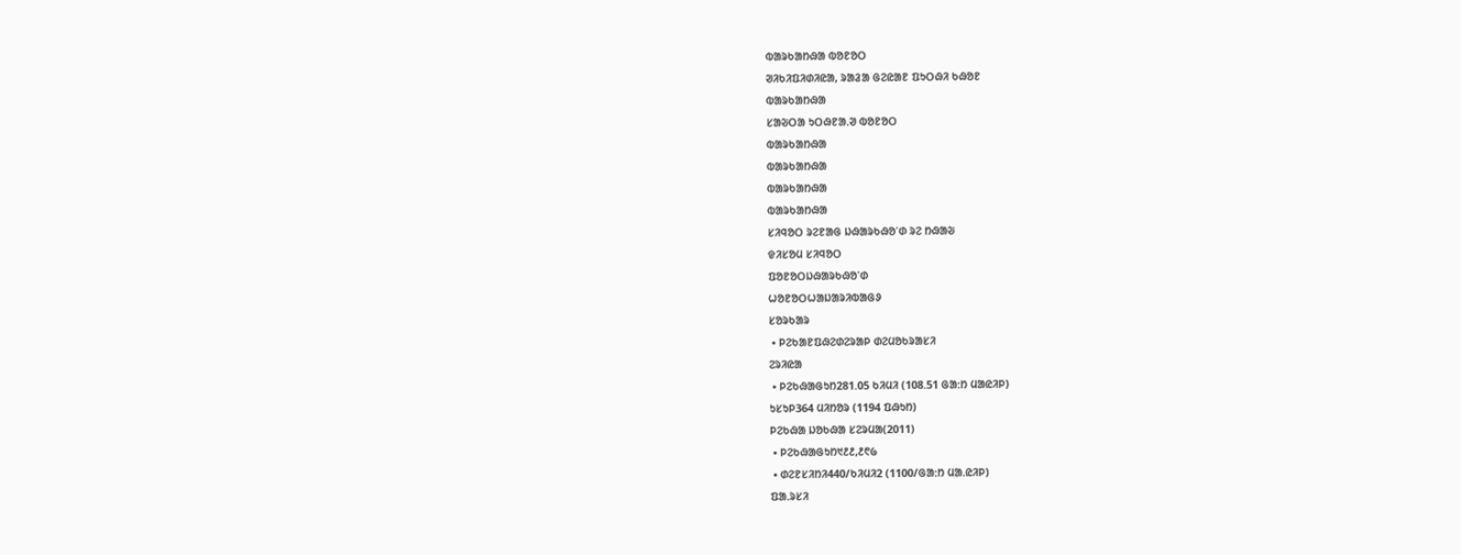ᱵᱟᱨᱠᱟᱴᱷᱟ ᱵᱚᱱᱚᱛ
ᱣᱤᱠᱤᱯᱤᱰᱤᱭᱟ, ᱨᱟᱲᱟ ᱜᱮᱭᱟᱱ ᱯᱩᱛᱷᱤ ᱠᱷᱚᱱ
ᱵᱟᱨᱠᱟᱴᱷᱟ
ᱥᱟᱶᱛᱟ ᱩᱛᱷᱱᱟᱹᱣ ᱵᱚᱱᱚᱛ
ᱵᱟᱨᱠᱟᱴᱷᱟ
ᱵᱟᱨᱠᱟᱴᱷᱟ
ᱵᱟᱨᱠᱟᱴᱷᱟ
ᱵᱟᱨᱠᱟᱴᱷᱟ
ᱥᱤᱧᱚᱛ ᱨᱮᱱᱟᱜ ᱡᱷᱟᱨᱠᱷᱚᱸᱰ ᱨᱮ ᱴᱷᱟᱶ
ᱫᱤᱥᱚᱢ ᱥᱤᱧᱚᱛ
ᱯᱚᱱᱚᱛᱡᱷᱟᱨᱠᱷᱚᱸᱰ
ᱦᱚᱱᱚᱛᱦᱟᱡᱟᱨᱤᱵᱟᱜᱽ
ᱥᱚᱨᱠᱟᱨ
 • ᱞᱮᱠᱟᱱᱯᱷᱮᱰᱮᱨᱟᱞ ᱰᱮᱢᱚᱠᱨᱟᱥᱤ
ᱮᱨᱤᱭᱟ
 • ᱞᱮᱠᱷᱟᱜᱩᱴ281.05 ᱠᱤᱢᱤ (108.51 ᱜᱟᱺᱴ ᱢᱟᱭᱤᱞ)
ᱩᱥᱩᱞ364 ᱢᱤᱴᱚᱨ (1194 ᱯᱷᱩᱴ)
ᱞᱮᱠᱷᱟ ᱡᱚᱠᱷᱟ ᱥᱮᱨᱢᱟ(2011)
 • ᱞᱮᱠᱷᱟᱜᱩᱴ᱑᱒᱒,᱒᱖᱙
 • ᱰᱮᱱᱥᱤᱴᱤ440/ᱠᱤᱢᱤ2 (1100/ᱜᱟᱺᱴ ᱢᱟᱹᱭᱤᱞ)
ᱯᱟᱹᱨᱥᱤ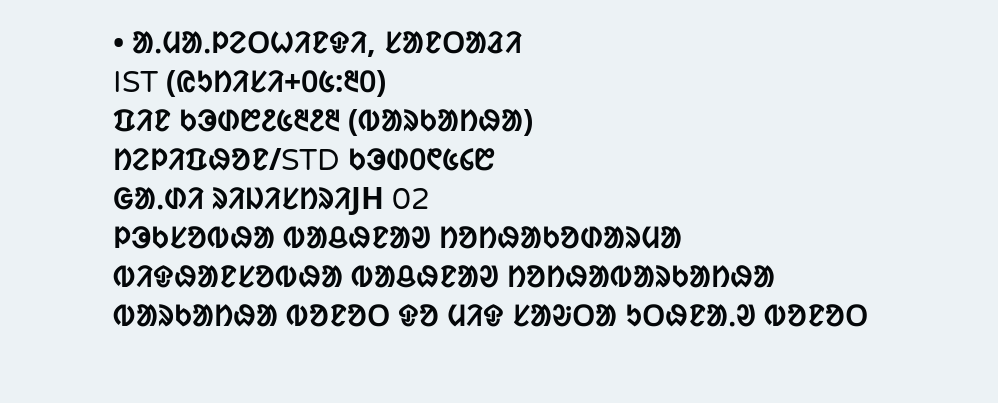• ᱟᱹᱢᱟᱹᱞᱮᱛᱦᱤᱱᱫᱤ, ᱥᱟᱱᱛᱟᱲᱤ
IST (ᱭᱩᱴᱤᱥᱤ+᱐᱕:᱓᱐)
ᱯᱤᱱ ᱠᱳᱰ᱘᱒᱕᱓᱒᱓ (ᱵᱟᱨᱠᱟᱴᱷᱟ)
ᱴᱮᱞᱤᱯᱷᱚᱱ/STD ᱠᱳᱰ᱐᱖᱕᱔᱘
ᱜᱟᱹᱰᱤ ᱨᱤᱡᱤᱥᱴᱨᱤJH 02
ᱞᱳᱠᱥᱚᱵᱷᱟ ᱵᱟᱪᱷᱱᱟᱣ ᱴᱚᱴᱷᱟᱠᱚᱰᱟᱨᱢᱟ
ᱵᱤᱫᱷᱟᱱᱥᱚᱵᱷᱟ ᱵᱟᱪᱷᱱᱟᱣ ᱴᱚᱴᱷᱟᱵᱟᱨᱠᱟᱴᱷᱟ
ᱵᱟᱨᱠᱟᱴᱷᱟ ᱵᱚᱱᱚᱛ ᱫᱚ ᱢᱤᱫ ᱥᱟᱶᱛᱟ ᱩᱛᱷᱱᱟᱹᱣ ᱵᱚᱱᱚᱛ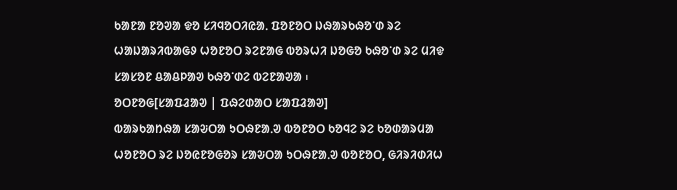ᱠᱟᱱᱟ ᱱᱚᱣᱟ ᱫᱚ ᱥᱤᱧᱚᱛᱤᱭᱟᱹ ᱯᱚᱱᱚᱛ ᱡᱷᱟᱨᱠᱷᱚᱸᱰ ᱨᱮ ᱦᱟᱡᱟᱨᱤᱵᱟᱜᱽ ᱦᱚᱱᱚᱛ ᱨᱮᱱᱟᱜ ᱵᱚᱨᱦᱤ ᱡᱚᱜᱚ ᱠᱷᱚᱸᱰ ᱨᱮ ᱢᱤᱫ ᱥᱟᱥᱚᱱ ᱪᱟᱪᱞᱟᱣ ᱠᱷᱚᱸᱰᱮ ᱵᱮᱱᱟᱣᱟ ᱾
ᱚᱛᱱᱚᱜ[ᱥᱟᱯᱲᱟᱣ | ᱯᱷᱮᱰᱟᱛ ᱥᱟᱯᱲᱟᱣ]
ᱵᱟᱨᱠᱟᱴᱷᱟ ᱥᱟᱶᱛᱟ ᱩᱛᱷᱱᱟᱹᱣ ᱵᱚᱱᱚᱛ ᱠᱚᱧᱮ ᱨᱮ ᱠᱚᱰᱟᱨᱢᱟ ᱦᱚᱱᱚᱛ ᱨᱮ ᱡᱚᱭᱱᱚᱜᱚᱨ ᱥᱟᱶᱛᱟ ᱩᱛᱷᱱᱟᱹᱣ ᱵᱚᱱᱚᱛ, ᱜᱤᱨᱤᱰᱤᱦ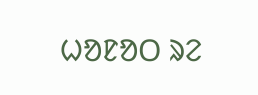ᱦᱚᱱᱚᱛ ᱨᱮ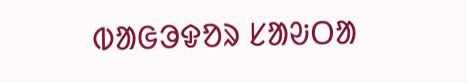ᱵᱟᱜᱳᱫᱚᱨ ᱥᱟᱶᱛᱟ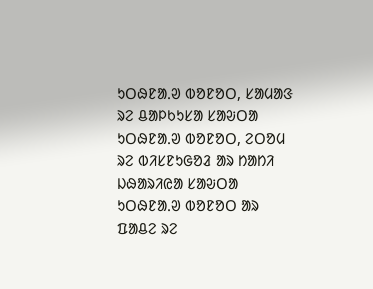ᱩᱛᱷᱱᱟᱹᱣ ᱵᱚᱱᱚᱛ, ᱥᱟᱢᱟᱝ ᱨᱮ ᱪᱟᱞᱠᱩᱥᱟ ᱥᱟᱶᱛᱟ ᱩᱛᱷᱱᱟᱹᱣ ᱵᱚᱱᱚᱛ, ᱮᱛᱚᱢ ᱨᱮ ᱵᱤᱥᱱᱩᱜᱚᱲ ᱟᱨ ᱴᱟᱴᱤ ᱡᱷᱟᱨᱤᱭᱟ ᱥᱟᱶᱛᱟ ᱩᱛᱷᱱᱟᱹᱣ ᱵᱚᱱᱚᱛ ᱟᱨ ᱯᱟᱪᱮ ᱨᱮ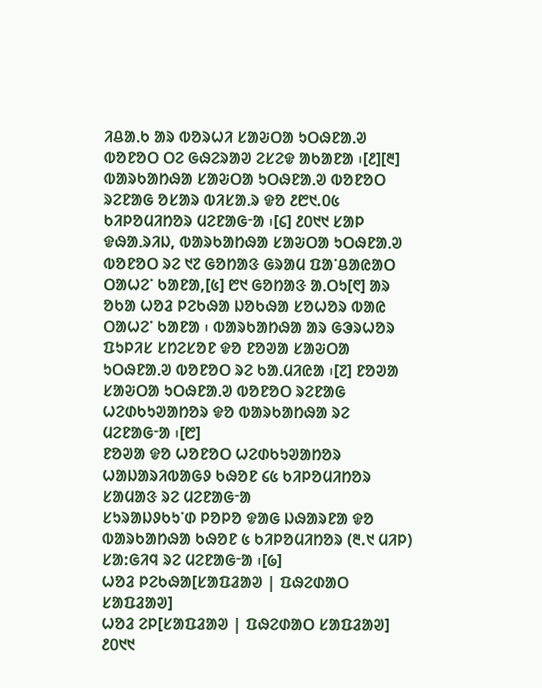ᱤᱪᱟᱹᱠ ᱟᱨ ᱵᱚᱨᱦᱤ ᱥᱟᱶᱛᱟ ᱩᱛᱷᱱᱟᱹᱣ ᱵᱚᱱᱚᱛ ᱛᱮ ᱜᱷᱮᱨᱟᱣ ᱮᱥᱮᱫ ᱟᱠᱟᱱᱟ ᱾[᱒][᱓]
ᱵᱟᱨᱠᱟᱴᱷᱟ ᱥᱟᱶᱛᱟ ᱩᱛᱷᱱᱟᱹᱣ ᱵᱚᱱᱚᱛ ᱨᱮᱱᱟᱜ ᱚᱥᱟᱨ ᱵᱤᱥᱟᱹᱨ ᱫᱚ ᱒᱘᱑.᱐᱕ ᱠᱤᱞᱚᱢᱤᱴᱚᱨ ᱢᱮᱱᱟᱜᱼᱟ ᱾[᱔] ᱒᱐᱑᱑ ᱥᱟᱞ ᱫᱷᱟᱹᱨᱤᱡ, ᱵᱟᱨᱠᱟᱴᱷᱟ ᱥᱟᱶᱛᱟ ᱩᱛᱷᱱᱟᱹᱣ ᱵᱚᱱᱚᱛ ᱨᱮ ᱑᱗ ᱜᱚᱴᱟᱝ ᱜᱨᱟᱢ ᱯᱟᱸᱪᱟᱭᱟᱛ ᱛᱟᱦᱮᱸ ᱠᱟᱱᱟ,[᱕] ᱘᱑ ᱜᱚᱴᱟᱝ ᱟᱹᱛᱩ[᱖] ᱟᱨ ᱚᱠᱟ ᱦᱚᱲ ᱞᱮᱠᱷᱟ ᱡᱚᱠᱷᱟ ᱥᱚᱦᱚᱨ ᱵᱟᱭ ᱛᱟᱦᱮᱸ ᱠᱟᱱᱟ ᱾ ᱵᱟᱨᱠᱟᱴᱷᱟ ᱟᱨ ᱜᱳᱨᱦᱚᱨ ᱯᱩᱞᱤᱥ ᱥᱴᱮᱥᱚᱱ ᱫᱚ ᱱᱚᱣᱟ ᱥᱟᱶᱛᱟ ᱩᱛᱷᱱᱟᱹᱣ ᱵᱚᱱᱚᱛ ᱨᱮ ᱠᱟᱹᱢᱤᱭᱟ ᱾[᱗] ᱱᱚᱣᱟ ᱥᱟᱶᱛᱟ ᱩᱛᱷᱱᱟᱹᱣ ᱵᱚᱱᱚᱛ ᱨᱮᱱᱟᱜ ᱦᱮᱰᱠᱩᱣᱟᱴᱚᱨ ᱫᱚ ᱵᱟᱨᱠᱟᱴᱷᱟ ᱨᱮ ᱢᱮᱱᱟᱜᱼᱟ ᱾[᱘]
ᱱᱚᱣᱟ ᱫᱚ ᱦᱚᱱᱚᱛ ᱦᱮᱰᱠᱩᱣᱟᱴᱚᱨ ᱦᱟᱡᱟᱨᱤᱵᱟᱜᱽ ᱠᱷᱚᱱ ᱔᱕ ᱠᱤᱞᱚᱢᱤᱴᱚᱨ ᱥᱟᱢᱟᱝ ᱨᱮ ᱢᱮᱱᱟᱜᱼᱟ
ᱥᱩᱨᱟᱡᱽᱠᱩᱸᱰ ᱞᱚᱞᱚ ᱫᱟᱜ ᱡᱷᱟᱨᱱᱟ ᱫᱚ ᱵᱟᱨᱠᱟᱴᱷᱟ ᱠᱷᱚᱱ ᱕ ᱠᱤᱞᱚᱢᱤᱴᱚᱨ (᱓.᱑ ᱢᱤᱞ) ᱥᱟ:ᱜᱤᱧ ᱨᱮ ᱢᱮᱱᱟᱜᱼᱟ ᱾[᱙]
ᱦᱚᱲ ᱞᱮᱠᱷᱟ[ᱥᱟᱯᱲᱟᱣ | ᱯᱷᱮᱰᱟᱛ ᱥᱟᱯᱲᱟᱣ]
ᱦᱚᱲ ᱮᱞ[ᱥᱟᱯᱲᱟᱣ | ᱯᱷᱮᱰᱟᱛ ᱥᱟᱯᱲᱟᱣ]
᱒᱐᱑᱑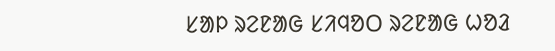ᱥᱟᱞ ᱨᱮᱱᱟᱜ ᱥᱤᱧᱚᱛ ᱨᱮᱱᱟᱜ ᱦᱚᱲ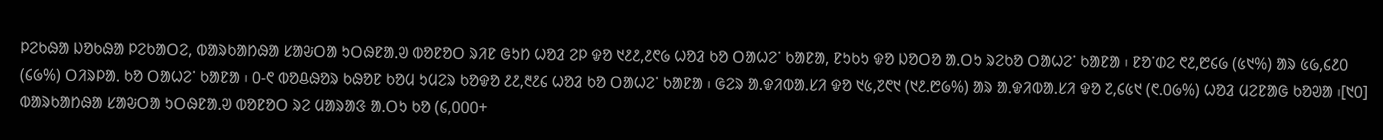ᱞᱮᱠᱷᱟ ᱡᱚᱠᱷᱟ ᱞᱮᱠᱟᱛᱮ, ᱵᱟᱨᱠᱟᱴᱷᱟ ᱥᱟᱶᱛᱟ ᱩᱛᱷᱱᱟᱹᱣ ᱵᱚᱱᱚᱛ ᱨᱤᱱ ᱜᱩᱴ ᱦᱚᱲ ᱮᱞ ᱫᱚ ᱑᱒᱒,᱒᱖᱙ ᱦᱚᱲ ᱠᱚ ᱛᱟᱦᱮᱸ ᱠᱟᱱᱟ, ᱱᱩᱠᱩ ᱫᱚ ᱡᱚᱛᱚ ᱟᱹᱛᱩ ᱨᱮᱠᱚ ᱛᱟᱦᱮᱸ ᱠᱟᱱᱟ ᱾ ᱱᱚᱸᱰᱮ ᱖᱒,᱘᱔᱙ (᱕᱑%) ᱟᱨ ᱕᱙,᱔᱒᱐ (᱔᱙%) ᱛᱤᱨᱞᱟᱹ ᱠᱚ ᱛᱟᱦᱮᱸ ᱠᱟᱱᱟ ᱾ ᱐-᱖ ᱵᱚᱪᱷᱚᱨ ᱠᱷᱚᱱ ᱠᱚᱢ ᱩᱢᱮᱨ ᱠᱚᱫᱚ ᱒᱒,᱓᱒᱔ ᱦᱚᱲ ᱠᱚ ᱛᱟᱦᱮᱸ ᱠᱟᱱᱟ ᱾ ᱜᱮᱨ ᱟᱹᱫᱤᱵᱟᱹᱥᱤ ᱫᱚ ᱑᱕,᱗᱖᱑ (᱑᱒.᱘᱙%) ᱟᱨ ᱟᱹᱫᱤᱵᱟᱹᱥᱤ ᱫᱚ ᱗,᱔᱕᱑ (᱖.᱐᱙%) ᱦᱚᱲ ᱢᱮᱱᱟᱜ ᱠᱚᱣᱟ ᱾[᱑᱐]
ᱵᱟᱨᱠᱟᱴᱷᱟ ᱥᱟᱶᱛᱟ ᱩᱛᱷᱱᱟᱹᱣ ᱵᱚᱱᱚᱛ ᱨᱮ ᱢᱟᱨᱟᱝ ᱟᱹᱛᱩ ᱠᱚ (᱔,᱐᱐᱐+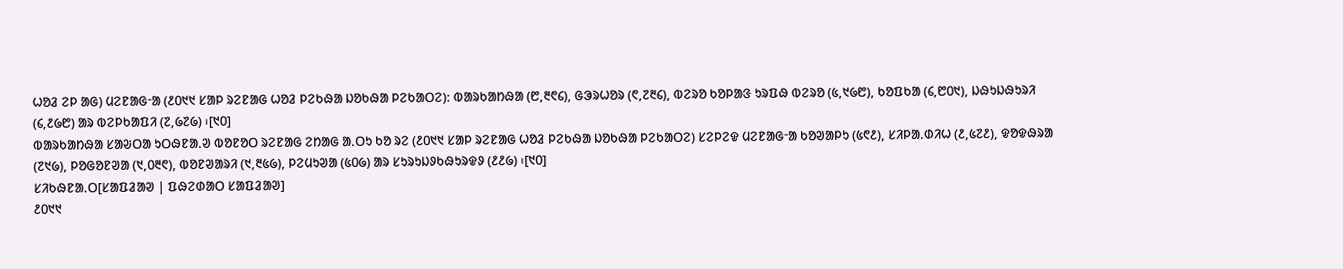ᱦᱚᱲ ᱮᱞ ᱟᱜ) ᱢᱮᱱᱟᱜᱼᱟ (᱒᱐᱑᱑ ᱥᱟᱞ ᱨᱮᱱᱟᱜ ᱦᱚᱲ ᱞᱮᱠᱷᱟ ᱡᱚᱠᱷᱟ ᱞᱮᱠᱟᱛᱮ): ᱵᱟᱨᱠᱟᱴᱷᱟ (᱘,᱓᱖᱔), ᱜᱳᱨᱦᱚᱨ (᱖,᱗᱓᱔), ᱵᱮᱨᱚ ᱠᱚᱞᱟᱝ ᱩᱨᱯᱷ ᱵᱮᱨᱚ (᱕,᱑᱙᱘), ᱠᱚᱯᱠᱟ (᱔,᱘᱐᱑), ᱡᱷᱩᱡᱷᱩᱨᱤ (᱔,᱒᱙᱘) ᱟᱨ ᱵᱮᱞᱠᱟᱯᱤ (᱗,᱙᱗᱙) ᱾[᱑᱐]
ᱵᱟᱨᱠᱟᱴᱷᱟ ᱥᱟᱶᱛᱟ ᱩᱛᱷᱱᱟᱹᱣ ᱵᱚᱱᱚᱛ ᱨᱮᱱᱟᱜ ᱮᱴᱟᱜ ᱟᱹᱛᱩ ᱠᱚ ᱨᱮ (᱒᱐᱑᱑ ᱥᱟᱞ ᱨᱮᱱᱟᱜ ᱦᱚᱲ ᱞᱮᱠᱷᱟ ᱡᱚᱠᱷᱟ ᱞᱮᱠᱟᱛᱮ) ᱥᱮᱞᱮᱫ ᱢᱮᱱᱟᱜᱼᱟ ᱠᱚᱣᱟᱞᱩ (᱕᱖᱒), ᱥᱤᱞᱟᱹᱰᱤᱦ (᱒,᱕᱗᱒), ᱫᱚᱫᱷᱨᱟ (᱗᱑᱙), ᱞᱚᱜᱚᱱᱣᱟ (᱑,᱐᱓᱖), ᱵᱚᱱᱣᱟᱨᱤ (᱑,᱓᱕᱙), ᱞᱮᱢᱩᱣᱟ (᱕᱐᱙) ᱟᱨ ᱥᱩᱨᱩᱡᱽᱠᱷᱩᱨᱫᱽ (᱒᱒᱙) ᱾[᱑᱐]
ᱥᱤᱠᱷᱱᱟᱹᱛ[ᱥᱟᱯᱲᱟᱣ | ᱯᱷᱮᱰᱟᱛ ᱥᱟᱯᱲᱟᱣ]
᱒᱐᱑᱑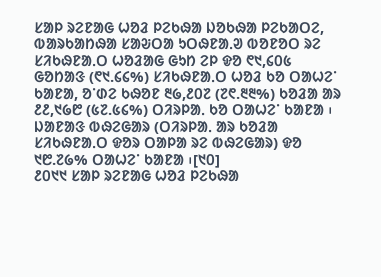ᱥᱟᱞ ᱨᱮᱱᱟᱜ ᱦᱚᱲ ᱞᱮᱠᱷᱟ ᱡᱚᱠᱷᱟ ᱞᱮᱠᱟᱛᱮ, ᱵᱟᱨᱠᱟᱴᱷᱟ ᱥᱟᱶᱛᱟ ᱩᱛᱷᱱᱟᱹᱣ ᱵᱚᱱᱚᱛ ᱨᱮ ᱥᱤᱠᱷᱱᱟᱹᱛ ᱦᱚᱲᱟᱜ ᱜᱩᱴ ᱮᱞ ᱫᱚ ᱖᱑,᱔᱐᱕ ᱜᱚᱴᱟᱝ (᱖᱑.᱔᱔%) ᱥᱤᱠᱷᱱᱟᱹᱛ ᱦᱚᱲ ᱠᱚ ᱛᱟᱦᱮᱸ ᱠᱟᱱᱟ, ᱚᱸᱰᱮ ᱠᱷᱚᱱ ᱓᱙,᱒᱐᱗ (᱗᱖.᱓᱓%) ᱠᱚᱲᱟ ᱟᱨ ᱒᱒,᱑᱙᱘ (᱕᱗.᱕᱔%) ᱛᱤᱨᱞᱟᱹ ᱠᱚ ᱛᱟᱦᱮᱸ ᱠᱟᱱᱟ ᱾ ᱡᱟᱱᱟᱝ ᱵᱷᱮᱜᱟᱨ (ᱛᱤᱨᱞᱟᱹ ᱟᱨ ᱠᱚᱲᱟ ᱥᱤᱠᱷᱱᱟᱹᱛ ᱫᱚᱨ ᱛᱟᱞᱟ ᱨᱮ ᱵᱷᱮᱜᱟᱨ) ᱫᱚ ᱑᱘.᱗᱙% ᱛᱟᱦᱮᱸ ᱠᱟᱱᱟ ᱾[᱑᱐]
᱒᱐᱑᱑ ᱥᱟᱞ ᱨᱮᱱᱟᱜ ᱦᱚᱲ ᱞᱮᱠᱷᱟ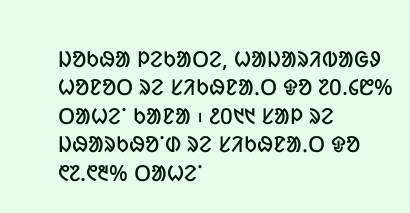ᱡᱚᱠᱷᱟ ᱞᱮᱠᱟᱛᱮ, ᱦᱟᱡᱟᱨᱤᱵᱟᱜᱽ ᱦᱚᱱᱚᱛ ᱨᱮ ᱥᱤᱠᱷᱱᱟᱹᱛ ᱫᱚ ᱗᱐.᱔᱘% ᱛᱟᱦᱮᱸ ᱠᱟᱱᱟ ᱾ ᱒᱐᱑᱑ ᱥᱟᱞ ᱨᱮ ᱡᱷᱟᱨᱠᱷᱚᱸᱰ ᱨᱮ ᱥᱤᱠᱷᱱᱟᱹᱛ ᱫᱚ ᱖᱗.᱖᱓% ᱛᱟᱦᱮᱸ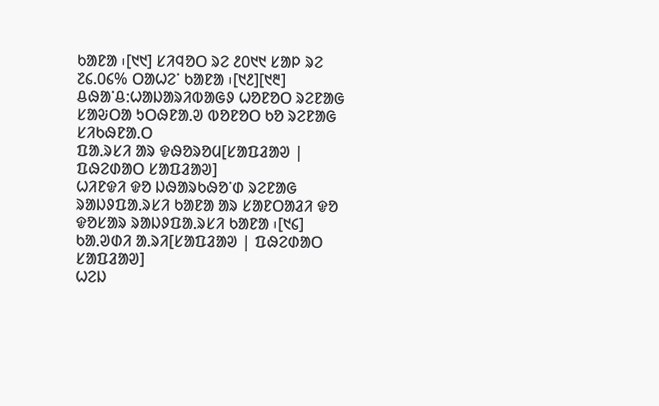ᱠᱟᱱᱟ ᱾[᱑᱑] ᱥᱤᱧᱚᱛ ᱨᱮ ᱒᱐᱑᱑ ᱥᱟᱞ ᱨᱮ ᱗᱔.᱐᱔% ᱛᱟᱦᱮᱸ ᱠᱟᱱᱟ ᱾[᱑᱒][᱑᱓]
ᱪᱷᱟᱸᱪ:ᱦᱟᱡᱟᱨᱤᱵᱟᱜᱽ ᱦᱚᱱᱚᱛ ᱨᱮᱱᱟᱜ ᱥᱟᱶᱛᱟ ᱩᱛᱷᱱᱟᱹᱣ ᱵᱚᱱᱚᱛ ᱠᱚ ᱨᱮᱱᱟᱜ ᱥᱤᱠᱷᱱᱟᱹᱛ
ᱯᱟᱹᱨᱥᱤ ᱟᱨ ᱫᱷᱚᱨᱚᱢ[ᱥᱟᱯᱲᱟᱣ | ᱯᱷᱮᱰᱟᱛ ᱥᱟᱯᱲᱟᱣ]
ᱦᱤᱱᱫᱤ ᱫᱚ ᱡᱷᱟᱨᱠᱷᱚᱸᱰ ᱨᱮᱱᱟᱜ ᱨᱟᱡᱽᱯᱟᱹᱨᱥᱤ ᱠᱟᱱᱟ ᱟᱨ ᱥᱟᱱᱛᱟᱲᱤ ᱫᱚ ᱫᱚᱥᱟᱨ ᱨᱟᱡᱽᱯᱟᱹᱨᱥᱤ ᱠᱟᱱᱟ ᱾[᱑᱔]
ᱠᱟᱹᱣᱰᱤ ᱟᱹᱨᱤ[ᱥᱟᱯᱲᱟᱣ | ᱯᱷᱮᱰᱟᱛ ᱥᱟᱯᱲᱟᱣ]
ᱦᱮᱡ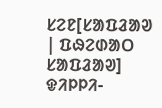ᱥᱮᱱ[ᱥᱟᱯᱲᱟᱣ | ᱯᱷᱮᱰᱟᱛ ᱥᱟᱯᱲᱟᱣ]
ᱫᱤᱞᱞᱤ-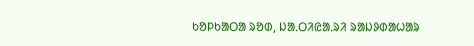ᱠᱚᱞᱠᱟᱛᱟ ᱨᱚᱰ, ᱡᱟᱹᱛᱤᱭᱟᱹᱨᱤ ᱨᱟᱡᱽᱰᱟᱦᱟᱨ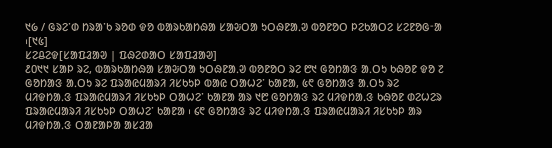᱑᱙ / ᱜᱨᱮᱸᱰ ᱴᱨᱟᱸᱠ ᱨᱚᱰ ᱫᱚ ᱵᱟᱨᱠᱟᱴᱷᱟ ᱥᱟᱶᱛᱟ ᱩᱛᱷᱱᱟᱹᱣ ᱵᱚᱱᱚᱛ ᱞᱮᱠᱟᱛᱮ ᱥᱮᱱᱚᱜᱼᱟ ᱾[᱑᱕]
ᱥᱮᱪᱮᱫ[ᱥᱟᱯᱲᱟᱣ | ᱯᱷᱮᱰᱟᱛ ᱥᱟᱯᱲᱟᱣ]
᱒᱐᱑᱑ ᱥᱟᱞ ᱨᱮ, ᱵᱟᱨᱠᱟᱴᱷᱟ ᱥᱟᱶᱛᱟ ᱩᱛᱷᱱᱟᱹᱣ ᱵᱚᱱᱚᱛ ᱨᱮ ᱘᱑ ᱜᱚᱴᱟᱝ ᱟᱹᱛᱩ ᱠᱷᱚᱱ ᱫᱚ ᱗ ᱜᱚᱴᱟᱝ ᱟᱹᱛᱩ ᱨᱮ ᱯᱨᱟᱭᱢᱟᱨᱤ ᱤᱥᱠᱩᱞ ᱵᱟᱭ ᱛᱟᱦᱮᱸ ᱠᱟᱱᱟ, ᱕᱖ ᱜᱚᱴᱟᱝ ᱟᱹᱛᱩ ᱨᱮ ᱢᱤᱫᱴᱟᱹᱝ ᱯᱨᱟᱭᱢᱟᱨᱤ ᱤᱥᱠᱩᱞ ᱛᱟᱦᱮᱸ ᱠᱟᱱᱟ ᱟᱨ ᱑᱘ ᱜᱚᱴᱟᱝ ᱨᱮ ᱢᱤᱫᱴᱟᱹᱝ ᱠᱷᱚᱱ ᱰᱮᱦᱮᱨ ᱯᱨᱟᱭᱢᱟᱨᱤ ᱤᱥᱠᱩᱞ ᱛᱟᱦᱮᱸ ᱠᱟᱱᱟ ᱾ ᱔᱖ ᱜᱚᱴᱟᱝ ᱨᱮ ᱢᱤᱫᱴᱟᱹᱝ ᱯᱨᱟᱭᱢᱟᱨᱤ ᱤᱥᱠᱩᱞ ᱟᱨ ᱢᱤᱫᱴᱟᱹᱝ ᱛᱟᱱᱟᱞᱟ ᱟᱥᱲᱟ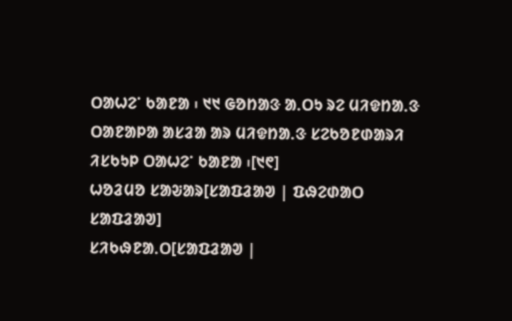ᱛᱟᱦᱮᱸ ᱠᱟᱱᱟ ᱾ ᱑᱑ ᱜᱚᱴᱟᱝ ᱟᱹᱛᱩ ᱨᱮ ᱢᱤᱫᱴᱟᱹᱝ ᱛᱟᱱᱟᱞᱟ ᱟᱥᱲᱟ ᱟᱨ ᱢᱤᱫᱴᱟᱹᱝ ᱥᱮᱠᱚᱱᱰᱟᱨᱤ ᱤᱥᱠᱩᱞ ᱛᱟᱦᱮᱸ ᱠᱟᱱᱟ ᱾[᱑᱖]
ᱦᱚᱲᱢᱚ ᱥᱟᱶᱟᱨ[ᱥᱟᱯᱲᱟᱣ | ᱯᱷᱮᱰᱟᱛ ᱥᱟᱯᱲᱟᱣ]
ᱥᱤᱠᱷᱱᱟᱹᱛ[ᱥᱟᱯᱲᱟᱣ |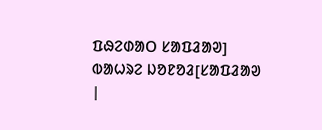ᱯᱷᱮᱰᱟᱛ ᱥᱟᱯᱲᱟᱣ]
ᱵᱟᱦᱨᱮ ᱡᱚᱱᱚᱲ[ᱥᱟᱯᱲᱟᱣ |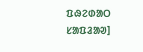ᱯᱷᱮᱰᱟᱛ ᱥᱟᱯᱲᱟᱣ]